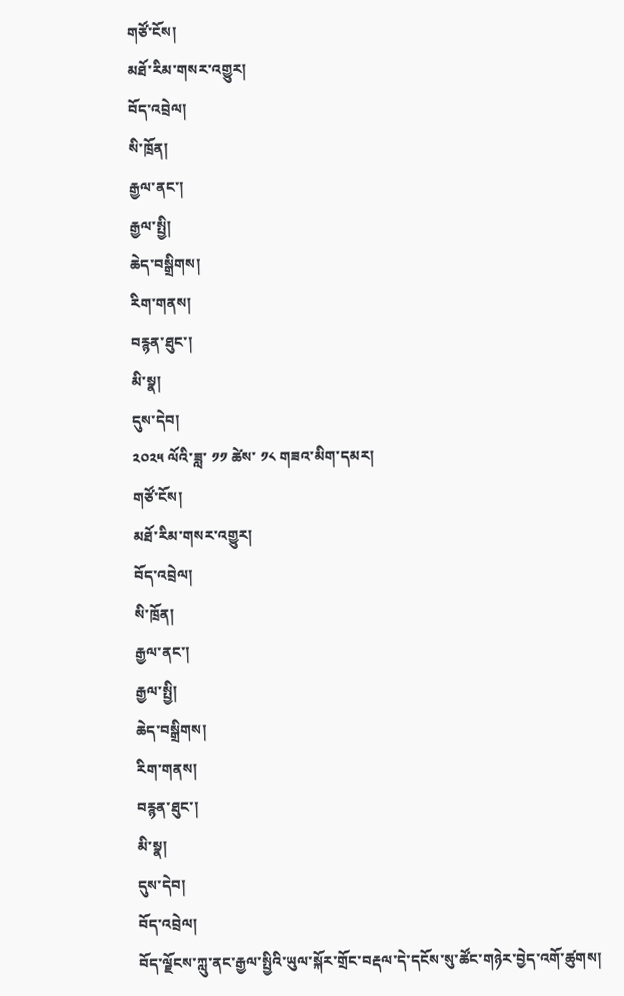གཙོ་ངོས།
མཐོ་རིམ་གསར་འགྱུར།
བོད་འབྲེལ།
སི་ཁྲོན།
རྒྱལ་ནང་།
རྒྱལ་སྤྱི།
ཆེད་བསྒྲིགས།
རིག་གནས།
བརྙན་ཐུང་།
མི་སྣ།
དུས་དེབ།
༢༠༢༥ ལོའི་ཟླ་ ༡༡ ཚེས་ ༡༨ གཟའ་མིག་དམར།
གཙོ་ངོས།
མཐོ་རིམ་གསར་འགྱུར།
བོད་འབྲེལ།
སི་ཁྲོན།
རྒྱལ་ནང་།
རྒྱལ་སྤྱི།
ཆེད་བསྒྲིགས།
རིག་གནས།
བརྙན་ཐུང་།
མི་སྣ།
དུས་དེབ།
བོད་འབྲེལ།
བོད་ལྗོངས་ཀླུ་ནང་རྒྱལ་སྤྱིའི་ཡུལ་སྐོར་གྲོང་བརྡལ་དེ་དངོས་སུ་ཚོང་གཉེར་བྱེད་འགོ་ཚུགས།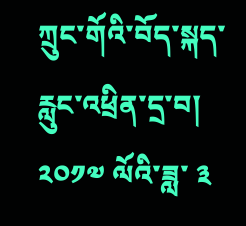ཀྲུང་གོའི་བོད་སྐད་རླུང་འཕྲིན་དྲ་བ།
༢༠༡༧ ལོའི་ཟླ་ ༣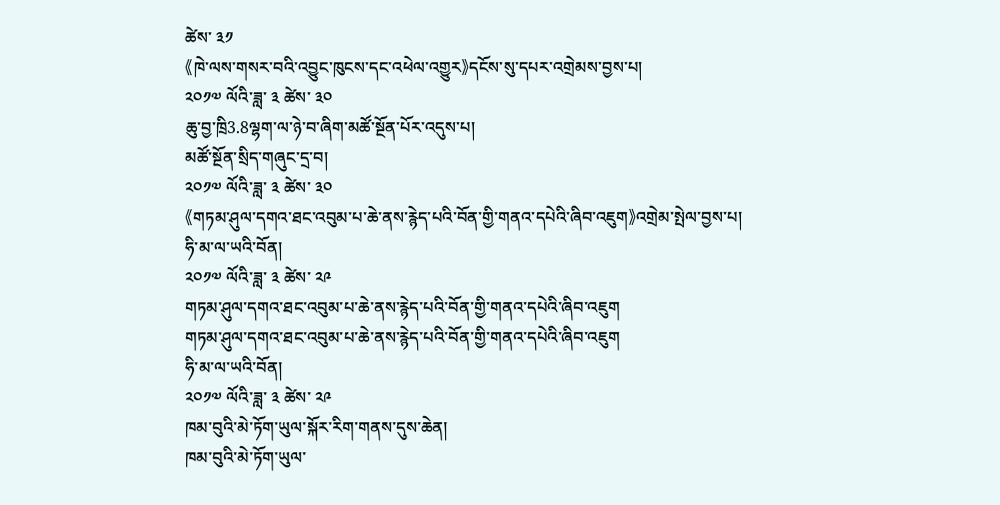ཚེས་ ༣༡
《ཁེ་ལས་གསར་བའི་འབྱུང་ཁུངས་དང་འཕེལ་འགྱུར》དངོས་སུ་དཔར་འགྲེམས་བྱས་པ།
༢༠༡༧ ལོའི་ཟླ་ ༣ ཚེས་ ༣༠
ཆུ་བྱ་ཁྲི3.8ལྷག་ལ་ཉེ་བ་ཞིག་མཚོ་སྔོན་པོར་འདུས་པ།
མཚོ་སྔོན་སྲིད་གཞུང་དྲ་བ།
༢༠༡༧ ལོའི་ཟླ་ ༣ ཚེས་ ༣༠
《གཏམ་ཤུལ་དགའ་ཐང་འབུམ་པ་ཆེ་ནས་རྙེད་པའི་བོན་གྱི་གནའ་དཔེའི་ཞིབ་འཇུག》འགྲེམ་སྤེལ་བྱས་པ།
ཧི་མ་ལ་ཡའི་བོན།
༢༠༡༧ ལོའི་ཟླ་ ༣ ཚེས་ ༢༩
གཏམ་ཤུལ་དགའ་ཐང་འབུམ་པ་ཆེ་ནས་རྙེད་པའི་བོན་གྱི་གནའ་དཔེའི་ཞིབ་འཇུག
གཏམ་ཤུལ་དགའ་ཐང་འབུམ་པ་ཆེ་ནས་རྙེད་པའི་བོན་གྱི་གནའ་དཔེའི་ཞིབ་འཇུག
ཧི་མ་ལ་ཡའི་བོན།
༢༠༡༧ ལོའི་ཟླ་ ༣ ཚེས་ ༢༩
ཁམ་བུའི་མེ་ཏོག་ཡུལ་སྐོར་རིག་གནས་དུས་ཆེན།
ཁམ་བུའི་མེ་ཏོག་ཡུལ་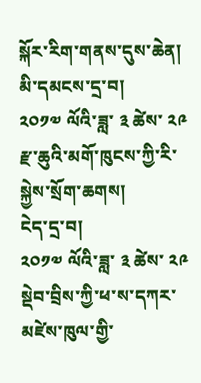སྐོར་རིག་གནས་དུས་ཆེན།
མི་དམངས་དྲ་བ།
༢༠༡༧ ལོའི་ཟླ་ ༣ ཚེས་ ༢༩
རྫ་ཆུའི་མགོ་ཁུངས་ཀྱི་རི་སྐྱེས་སྲོག་ཆགས།
ངེད་དྲ་བ།
༢༠༡༧ ལོའི་ཟླ་ ༣ ཚེས་ ༢༩
སྡེབ་བྲིས་ཀྱི་ཕ་ས་དཀར་མཛེས་ཁུལ་གྱི་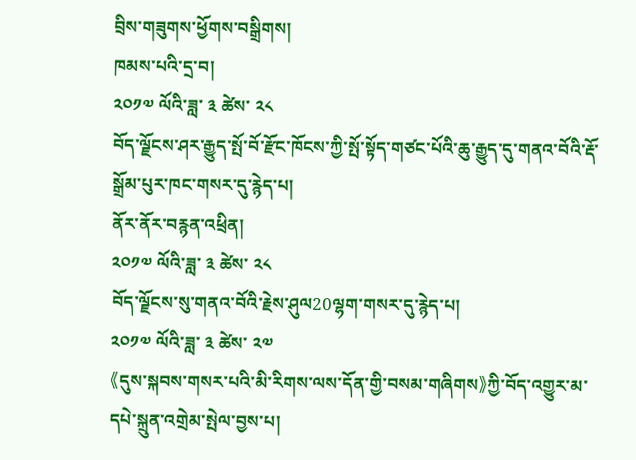བྲིས་གཟུགས་ཕྱོགས་བསྒྲིགས།
ཁམས་པའི་དྲ་བ།
༢༠༡༧ ལོའི་ཟླ་ ༣ ཚེས་ ༢༨
བོད་ལྗོངས་ཤར་རྒྱུད་སྤོ་བོ་རྫོང་ཁོངས་ཀྱི་སྤོ་སྟོད་གཙང་པོའི་ཆུ་རྒྱུད་དུ་གནའ་བོའི་རྡོ་སྒྲོམ་པུར་ཁང་གསར་དུ་རྙེད་པ།
ནོར་ནོར་བརྙན་འཕྲིན།
༢༠༡༧ ལོའི་ཟླ་ ༣ ཚེས་ ༢༨
བོད་ལྗོངས་སུ་གནའ་བོའི་རྗེས་ཤུལ20ལྷག་གསར་དུ་རྙེད་པ།
༢༠༡༧ ལོའི་ཟླ་ ༣ ཚེས་ ༢༧
《དུས་སྐབས་གསར་པའི་མི་རིགས་ལས་དོན་གྱི་བསམ་གཞིགས》ཀྱི་བོད་འགྱུར་མ་དཔེ་སྐྲུན་འགྲེམ་སྤེལ་བྱས་པ།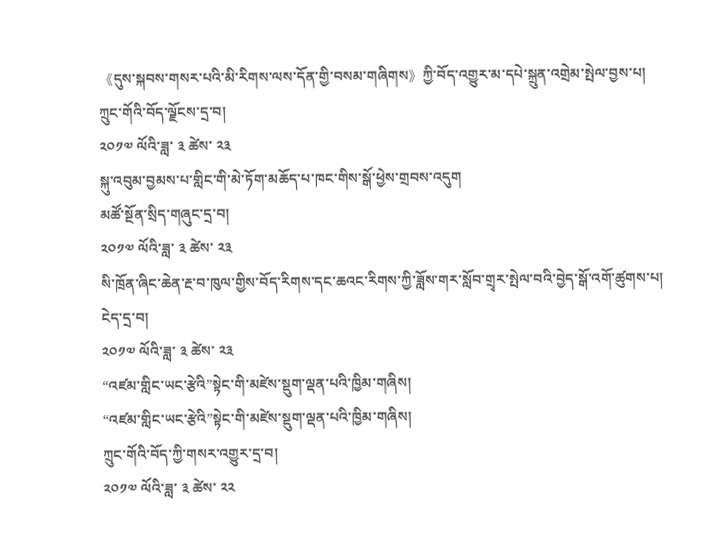《དུས་སྐབས་གསར་པའི་མི་རིགས་ལས་དོན་གྱི་བསམ་གཞིགས》ཀྱི་བོད་འགྱུར་མ་དཔེ་སྐྲུན་འགྲེམ་སྤེལ་བྱས་པ།
ཀྲུང་གོའི་བོད་ལྗོངས་དྲ་བ།
༢༠༡༧ ལོའི་ཟླ་ ༣ ཚེས་ ༢༣
སྐུ་འབུམ་བྱམས་པ་གླིང་གི་མེ་ཏོག་མཆོད་པ་ཁང་གིས་སྒོ་ཕྱེས་གྲབས་འདུག
མཚོ་སྔོན་སྲིད་གཞུང་དྲ་བ།
༢༠༡༧ ལོའི་ཟླ་ ༣ ཚེས་ ༢༣
སི་ཁྲོན་ཞིང་ཆེན་རྔ་བ་ཁུལ་གྱིས་བོད་རིགས་དང་ཆའང་རིགས་ཀྱི་ཟློས་གར་སློབ་གྲྭར་སྤེལ་བའི་བྱེད་སྒོ་འགོ་ཚུགས་པ།
ངེད་དྲ་བ།
༢༠༡༧ ལོའི་ཟླ་ ༣ ཚེས་ ༢༣
“འཛམ་གླིང་ཡང་རྩེའི”སྟེང་གི་མཛེས་སྡུག་ལྡན་པའི་ཁྱིམ་གཞིས།
“འཛམ་གླིང་ཡང་རྩེའི”སྟེང་གི་མཛེས་སྡུག་ལྡན་པའི་ཁྱིམ་གཞིས།
ཀྲུང་གོའི་བོད་ཀྱི་གསར་འགྱུར་དྲ་བ།
༢༠༡༧ ལོའི་ཟླ་ ༣ ཚེས་ ༢༢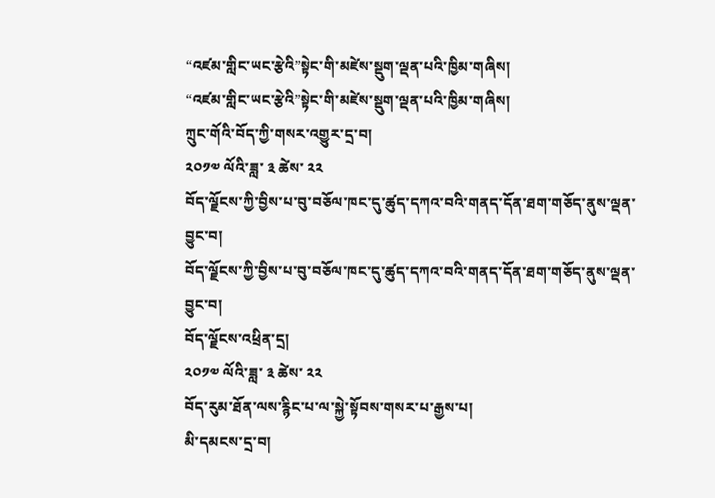“འཛམ་གླིང་ཡང་རྩེའི”སྟེང་གི་མཛེས་སྡུག་ལྡན་པའི་ཁྱིམ་གཞིས།
“འཛམ་གླིང་ཡང་རྩེའི”སྟེང་གི་མཛེས་སྡུག་ལྡན་པའི་ཁྱིམ་གཞིས།
ཀྲུང་གོའི་བོད་ཀྱི་གསར་འགྱུར་དྲ་བ།
༢༠༡༧ ལོའི་ཟླ་ ༣ ཚེས་ ༢༢
བོད་ལྗོངས་ཀྱི་བྱིས་པ་བུ་བཅོལ་ཁང་དུ་ཚུད་དཀའ་བའི་གནད་དོན་ཐག་གཅོད་ནུས་ལྡན་བྱུང་བ།
བོད་ལྗོངས་ཀྱི་བྱིས་པ་བུ་བཅོལ་ཁང་དུ་ཚུད་དཀའ་བའི་གནད་དོན་ཐག་གཅོད་ནུས་ལྡན་བྱུང་བ།
བོད་ལྗོངས་འཕྲིན་དྲ།
༢༠༡༧ ལོའི་ཟླ་ ༣ ཚེས་ ༢༢
བོད་རུམ་ཐོན་ལས་རྙིང་པ་ལ་སྐྱེ་སྟོབས་གསར་པ་རྒྱས་པ།
མི་དམངས་དྲ་བ།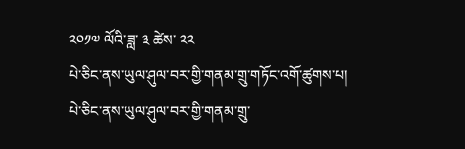༢༠༡༧ ལོའི་ཟླ་ ༣ ཚེས་ ༢༢
པེ་ཅིང་ནས་ཡུལ་ཤུལ་བར་གྱི་གནམ་གྲུ་གཏོང་འགོ་ཚུགས་པ།
པེ་ཅིང་ནས་ཡུལ་ཤུལ་བར་གྱི་གནམ་གྲུ་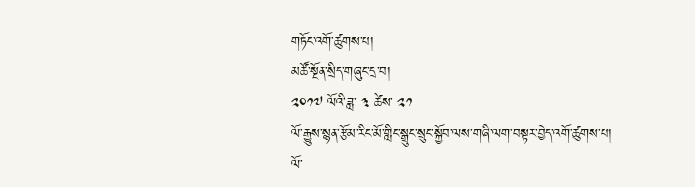གཏོང་འགོ་ཚུགས་པ།
མཚོ་སྔོན་སྲིད་གཞུང་དྲ་བ།
༢༠༡༧ ལོའི་ཟླ་ ༣ ཚེས་ ༢༡
ལོ་རྒྱུས་སྙན་རྩོམ་རིང་མོ་གླིང་སྒྲུང་སྲུང་སྐྱོབ་ལས་གཞི་ལག་བསྟར་བྱེད་འགོ་ཚུགས་པ།
ལོ་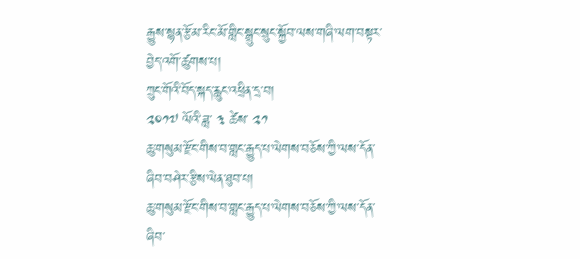རྒྱུས་སྙན་རྩོམ་རིང་མོ་གླིང་སྒྲུང་སྲུང་སྐྱོབ་ལས་གཞི་ལག་བསྟར་བྱེད་འགོ་ཚུགས་པ།
ཀྲུང་གོའི་བོད་སྐད་རླུང་འཕྲིན་དྲ་བ།
༢༠༡༧ ལོའི་ཟླ་ ༣ ཚེས་ ༢༡
ཆུ་གསུམ་རྫོང་གིས་བ་གླང་རྒྱུད་པ་ལེགས་བཅོས་ཀྱི་ལས་དོན་ཞིབ་བཤེར་རྩིས་ལེན་ཐུབ་པ།
ཆུ་གསུམ་རྫོང་གིས་བ་གླང་རྒྱུད་པ་ལེགས་བཅོས་ཀྱི་ལས་དོན་ཞིབ་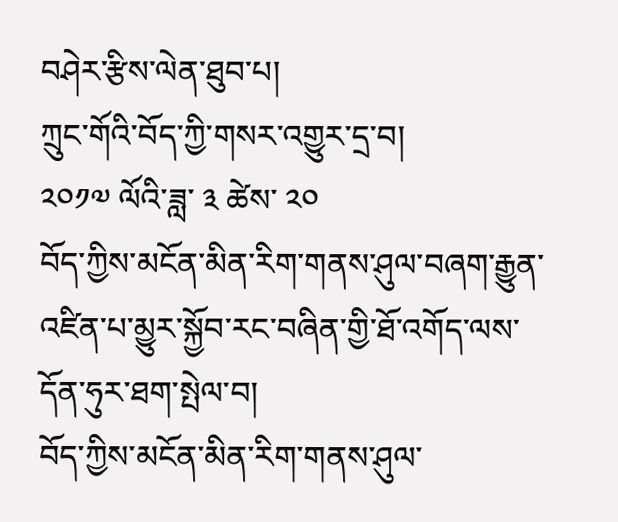བཤེར་རྩིས་ལེན་ཐུབ་པ།
ཀྲུང་གོའི་བོད་ཀྱི་གསར་འགྱུར་དྲ་བ།
༢༠༡༧ ལོའི་ཟླ་ ༣ ཚེས་ ༢༠
བོད་ཀྱིས་མངོན་མིན་རིག་གནས་ཤུལ་བཞག་རྒྱུན་འཛིན་པ་མྱུར་སྐྱོབ་རང་བཞིན་གྱི་ཐོ་འགོད་ལས་དོན་ཧུར་ཐག་སྤེལ་བ།
བོད་ཀྱིས་མངོན་མིན་རིག་གནས་ཤུལ་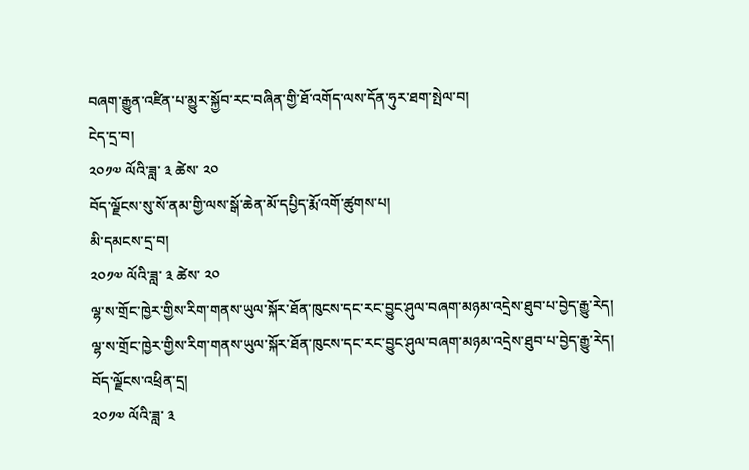བཞག་རྒྱུན་འཛིན་པ་མྱུར་སྐྱོབ་རང་བཞིན་གྱི་ཐོ་འགོད་ལས་དོན་ཧུར་ཐག་སྤེལ་བ།
ངེད་དྲ་བ།
༢༠༡༧ ལོའི་ཟླ་ ༣ ཚེས་ ༢༠
བོད་ལྗོངས་སུ་སོ་ནམ་གྱི་ལས་སྒོ་ཆེན་མོ་དཔྱིད་རྨོ་འགོ་ཚུགས་པ།
མི་དམངས་དྲ་བ།
༢༠༡༧ ལོའི་ཟླ་ ༣ ཚེས་ ༢༠
ལྷ་ས་གྲོང་ཁྱེར་གྱིས་རིག་གནས་ཡུལ་སྐོར་ཐོན་ཁུངས་དང་རང་བྱུང་ཤུལ་བཞག་མཉམ་འདྲེས་ཐུབ་པ་བྱེད་རྒྱུ་རེད།
ལྷ་ས་གྲོང་ཁྱེར་གྱིས་རིག་གནས་ཡུལ་སྐོར་ཐོན་ཁུངས་དང་རང་བྱུང་ཤུལ་བཞག་མཉམ་འདྲེས་ཐུབ་པ་བྱེད་རྒྱུ་རེད།
བོད་ལྗོངས་འཕྲིན་དྲ།
༢༠༡༧ ལོའི་ཟླ་ ༣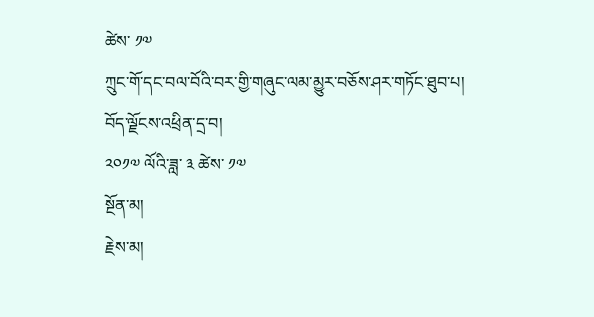ཚེས་ ༡༧
ཀྲུང་གོ་དང་བལ་བོའི་བར་གྱི་གཞུང་ལམ་མྱུར་བཅོས་ཤར་གཏོང་ཐུབ་པ།
བོད་ལྗོངས་འཕྲིན་དྲ་བ།
༢༠༡༧ ལོའི་ཟླ་ ༣ ཚེས་ ༡༧
སྔོན་མ།
རྗེས་མ།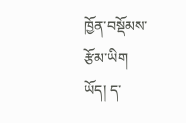ཁྱོན་བསྡོམས་རྩོམ་ཡིག
ཡོད། ད་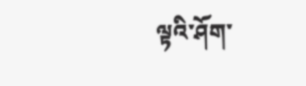ལྟའི་ཤོག་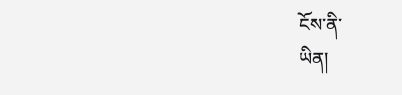ངོས་ནི་
ཡིན།